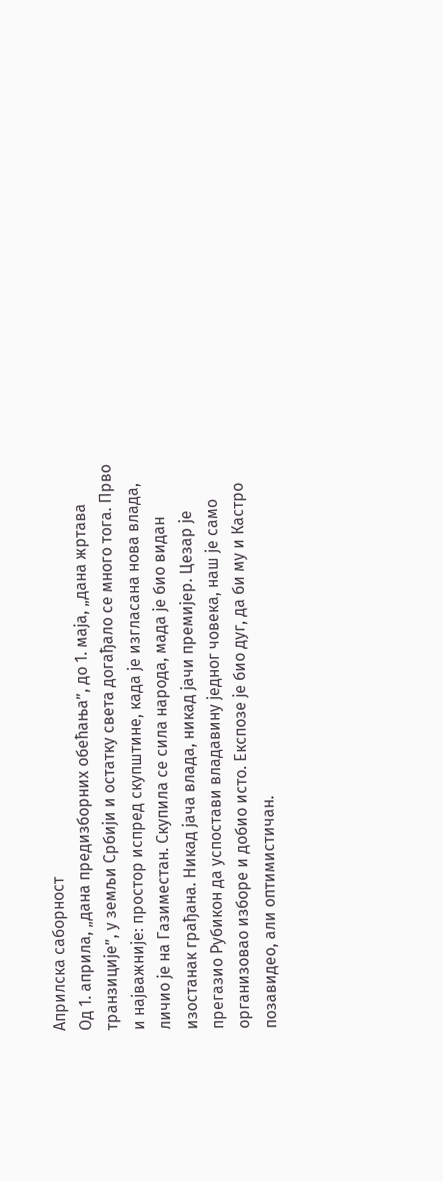Априлска саборност
Од 1. априла, „дана предизборних обећања”, до 1. маја, „дана жртава транзиције”, у земљи Србији и остатку света догађало се много тога. Прво и најважније: простор испред скупштине, када је изгласана нова влада, личио је на Газиместан. Скупила се сила народа, мада је био видан изостанак грађана. Никад јача влада, никад јачи премијер. Цезар је прегазио Рубикон да успостави владавину једног човека, наш је само организовао изборе и добио исто. Експозе је био дуг, да би му и Кастро позавидео, али оптимистичан.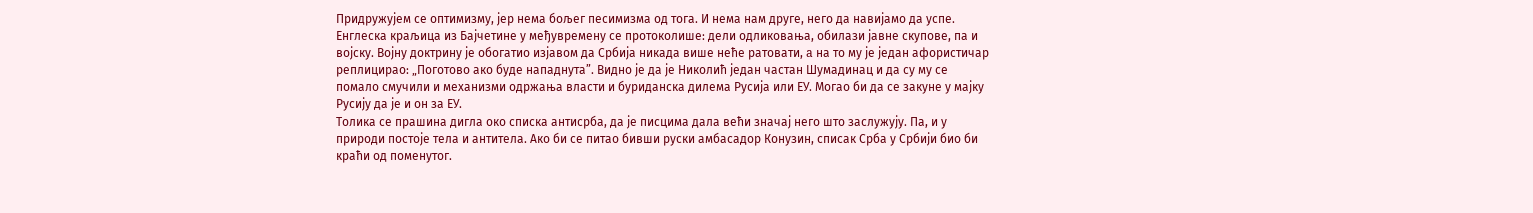Придружујем се оптимизму, јер нема бољег песимизма од тога. И нема нам друге, него да навијамо да успе.
Енглеска краљица из Бајчетине у међувремену се протоколише: дели одликовања, обилази јавне скупове, па и војску. Војну доктрину је обогатио изјавом да Србија никада више неће ратовати, a на то му је један афористичар реплицирао: „Поготово ако буде нападнута”. Видно је да је Николић један частан Шумадинац и да су му се помало смучили и механизми одржања власти и буриданска дилема Русија или ЕУ. Могао би да се закуне у мајку Русију да је и он за ЕУ.
Толика се прашина дигла око списка антисрба, да је писцима дала већи значај него што заслужују. Па, и у природи постоје тела и антитела. Ако би се питао бивши руски амбасадор Конузин, списак Срба у Србији био би краћи од поменутог.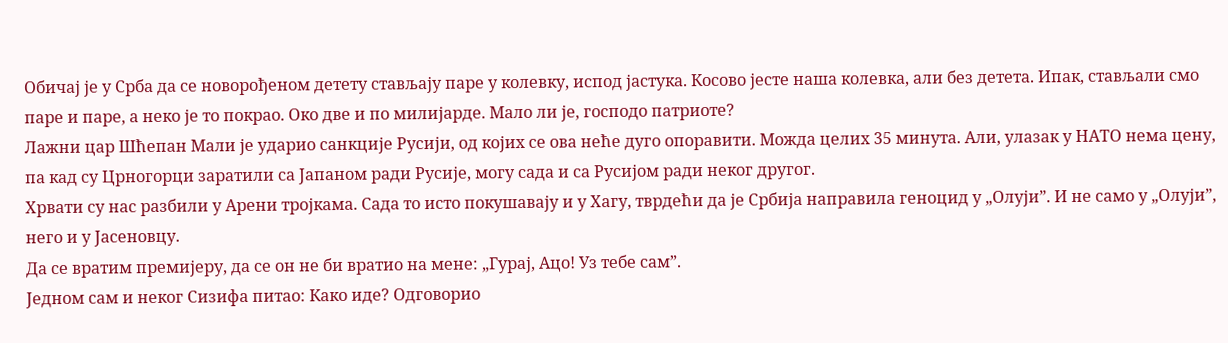Обичај је у Срба да се новорођеном детету стављају паре у колевку, испод јастука. Косово јесте наша колевка, али без детета. Ипак, стављали смо паре и паре, а неко је то покрао. Око две и по милијарде. Мало ли је, господо патриоте?
Лажни цар Шћепан Мали је ударио санкције Русији, од којих се ова неће дуго опоравити. Можда целих 35 минута. Али, улазак у НАТО нема цену, па кад су Црногорци заратили са Јапаном ради Русије, могу сада и са Русијом ради неког другог.
Хрвати су нас разбили у Арени тројкама. Сада то исто покушавају и у Хагу, тврдећи да је Србија направила геноцид у „Олуји”. И не само у „Олуји”, него и у Јасеновцу.
Да се вратим премијеру, да се он не би вратио на мене: „Гурај, Ацо! Уз тебе сам”.
Једном сам и неког Сизифа питао: Како иде? Одговорио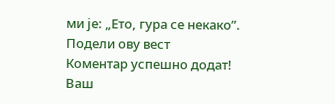ми је: „Ето, гура се некако”.
Подели ову вест
Комeнтар успeшно додат!
Ваш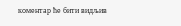комeнтар ћe бити видљив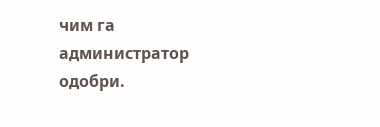чим га администратор одобри.